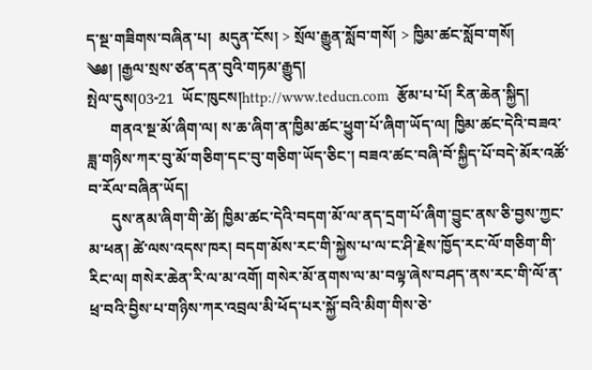ད་སྔ་གཟིགས་བཞིན་པ།  མདུན་ངོས། > སྲོལ་རྒྱུན་སློབ་གསོ། > ཁྱིམ་ཚང་སློབ་གསོ།
༄༅། །རྒྱལ་སྲས་ཙན་དན་བུའི་གཏམ་རྒྱུད།
སྤེལ་དུས།03-21  ཡོང་ཁུངས།http://www.teducn.com  རྩོམ་པ་པོ། རིན་ཆེན་སྐྱིད།
      གནའ་སྔ་མོ་ཞིག་ལ། ས་ཆ་ཞིག་ན་ཁྱིམ་ཚང་ཕྱུག་པོ་ཞིག་ཡོད་ལ། ཁྱིམ་ཚང་དེའི་བཟའ་ཟླ་གཉིས་ཀར་བུ་མོ་གཅིག་དང་བུ་གཅིག་ཡོད་ཅིང་། བཟའ་ཚང་བཞི་བོ་སྐྱིད་པོ་བདེ་མོར་འཚོ་བ་རོལ་བཞིན་ཡོད།
      དུས་ནམ་ཞིག་གི་ཚེ། ཁྱིམ་ཚང་དེའི་བདག་མོ་ལ་ནད་དྲག་པོ་ཞིག་བྱུང་ནས་ཅི་བྱས་ཀྱང་མ་ཕན། ཚེ་ལས་འདས་ཁར། བདག་མོས་རང་གི་སྐྱེས་པ་ལ་ང་ཤི་རྗེས་ཁྱོད་རང་ལོ་གཅིག་གི་རིང་ལ། གསེར་ཆེན་རི་ལ་མ་འགོ། གསེར་མོ་ནགས་ལ་མ་བལྟ་ཞེས་བཤད་ནས་རང་གི་ལོ་ན་ཕྲ་བའི་བྱིས་པ་གཉིས་ཀར་འབྲལ་མི་ཕོད་པར་སྐྱོ་བའི་མིག་གིས་ཅེ་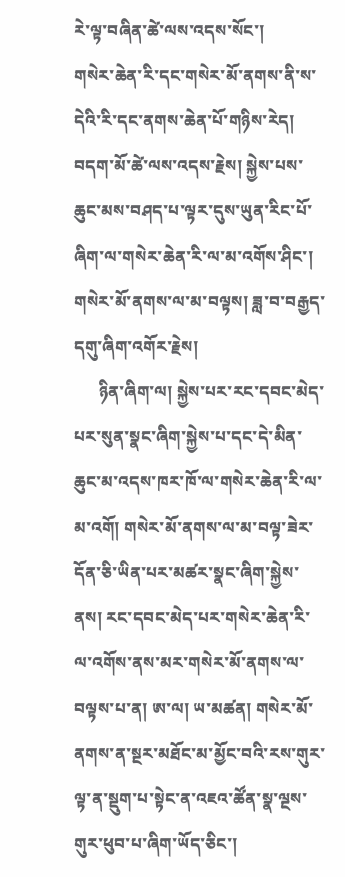རེ་ལྟ་བཞིན་ཚེ་ལས་འདས་སོང་།
གསེར་ཆེན་རི་དང་གསེར་མོ་ནགས་ནི་ས་དེའི་རི་དང་ནགས་ཆེན་པོ་གཉིས་རེད། བདག་མོ་ཚེ་ལས་འདས་རྗེས། སྐྱེས་པས་ཆུང་མས་བཤད་པ་ལྟར་དུས་ཡུན་རིང་པོ་ཞིག་ལ་གསེར་ཆེན་རི་ལ་མ་འགོས་ཤིང་། གསེར་མོ་ནགས་ལ་མ་བལྟས། ཟླ་བ་བརྒྱད་དགུ་ཞིག་འགོར་རྗེས།
      ཉིན་ཞིག་ལ། སྐྱེས་པར་རང་དབང་མེད་པར་སུན་སྣང་ཞིག་སྐྱེས་པ་དང་དེ་མིན་ཆུང་མ་འདས་ཁར་ཁོ་ལ་གསེར་ཆེན་རི་ལ་མ་འགོ། གསེར་མོ་ནགས་ལ་མ་བལྟ་ཟེར་དོན་ཅི་ཡིན་པར་མཚར་སྣང་ཞིག་སྐྱེས་ནས། རང་དབང་མེད་པར་གསེར་ཆེན་རི་ལ་འགོས་ནས་མར་གསེར་མོ་ནགས་ལ་བལྟས་པ་ན། ཨ་ལ། ཡ་མཚན། གསེར་མོ་ནགས་ན་སྔར་མཐོང་མ་མྱོང་བའི་རས་གུར་ལྟ་ན་སྡུག་པ་སྟེང་ན་འཇའ་ཚོན་སྣ་ལྔས་གུར་ཕུབ་པ་ཞིག་ཡོད་ཅིང་།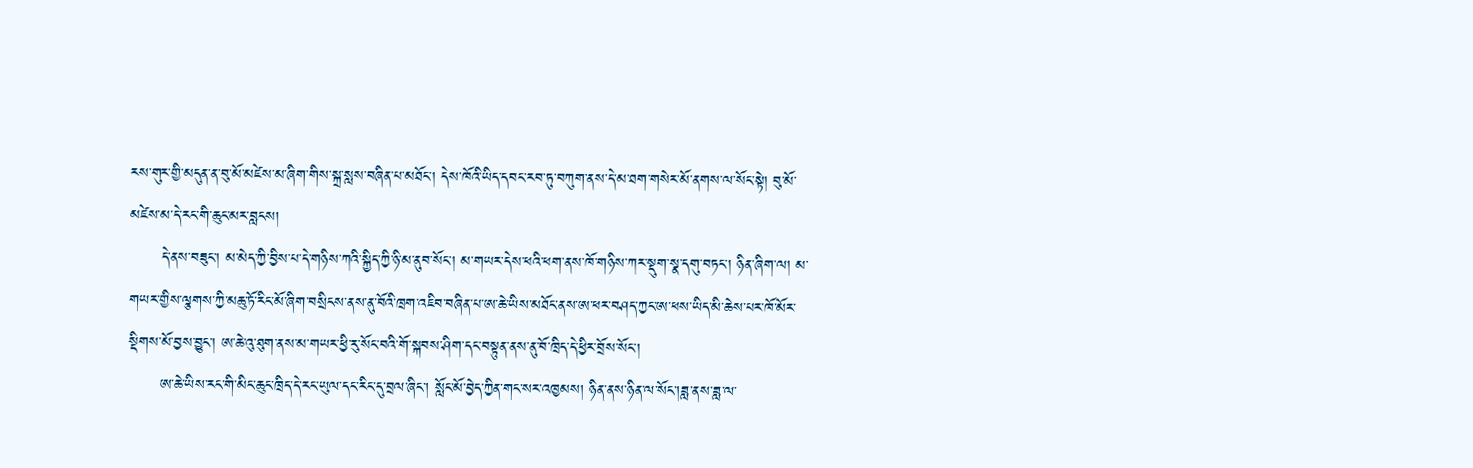རས་གུར་གྱི་མདུན་ན་བུ་མོ་མཛེས་མ་ཞིག་གིས་སྐྲ་སླས་བཞིན་པ་མཐོང་། དེས་ཁོའི་ཡིད་དབང་རབ་ཏུ་བཀུག་ནས་དེ་མ་ཐག་གསེར་མོ་ནགས་ལ་སོང་སྟེ། བུ་མོ་མཛེས་མ་དེ་རང་གི་ཆུང་མར་བླངས།
      དེ་ནས་བཟུང་། མ་མེད་ཀྱི་བྱིས་པ་དེ་གཉིས་ཀའི་སྐྱིད་ཀྱི་ཉི་མ་ནུབ་སོང་། མ་གཡར་དེས་ཕའི་ཕག་ནས་ཁོ་གཉིས་ཀར་སྡུག་སྣ་དགུ་བཏང་། ཉིན་ཞིག་ལ། མ་གཡར་གྱིས་ལྕགས་ཀྱི་མཆུ་ཏོ་རིང་མོ་ཞིག་བསྲིངས་ནས་ནུ་བོའི་ཁྲག་འཇིབ་བཞིན་པ་ཨ་ཆེ་ཡིས་མཐོང་ནས་ཨ་ཕར་བཤད་ཀྱང་ཨ་ཕས་ཡིད་མི་ཆེས་པར་ཁོ་མོར་སྡིགས་མོ་བྱས་བྱུང་། ཨ་ཆེ་འུ་ཐུག་ནས་མ་གཡར་ཕྱི་རུ་སོང་བའི་གོ་སྐབས་ཤིག་དང་བསྟུན་ནས་ནུ་བོ་ཁྲིད་དེ་ཕྱིར་བྲོས་སོང་།
      ཨ་ཆེ་ཡིས་རང་གི་མིང་ཆུང་ཁྲིད་དེ་རང་ཡུལ་དང་རིང་དུ་བྲལ་ཞིང་། སློང་མོ་བྱེད་ཀྱིན་གང་སར་འཁྱམས། ཉིན་ནས་ཉིན་ལ་སོང་།ཟླ་ནས་ཟླ་ལ་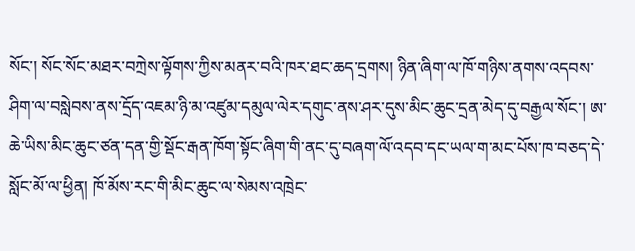སོང་། སོང་སོང་མཐར་བཀྲེས་ལྟོགས་ཀྱིས་མནར་བའི་ཁར་ཐང་ཆད་དྲགས། ཉིན་ཞིག་ལ་ཁོ་གཉིས་ནགས་འདབས་ཤིག་ལ་བསླེབས་ནས་དྲོད་འཇམ་ཉི་མ་འཛུམ་དམུལ་ལེར་དགུང་ནས་ཤར་དུས་མིང་ཆུང་དྲན་མེད་དུ་བརྒྱལ་སོང་། ཨ་ཆེ་ཡིས་མིང་ཆུང་ཙན་དན་གྱི་སྡོང་རྒན་ཁོག་སྟོང་ཞིག་གི་ནང་དུ་བཞག་ལོ་འདབ་དང་ཡལ་ག་མང་པོས་ཁ་བཅད་དེ་སློང་མོ་ལ་ཕྱིན། ཁོ་མོས་རང་གི་མིང་ཆུང་ལ་སེམས་འཁྲེང་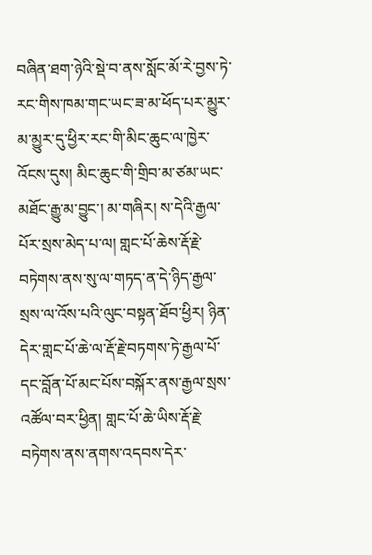བཞིན་ཐག་ཉེའི་སྡེ་བ་ནས་སློང་མོ་རེ་བྱས་ཏེ་རང་གིས་ཁམ་གང་ཡང་ཟ་མ་ཕོད་པར་མྱུར་མ་མྱུར་དུ་ཕྱིར་རང་གི་མིང་ཆུང་ལ་ཁྱེར་འོངས་དུས། མིང་ཆུང་གི་གྲིབ་མ་ཙམ་ཡང་མཐོང་རྒྱུ་མ་བྱུང་། མ་གཞིར། ས་དེའི་རྒྱལ་པོར་སྲས་མེད་པ་ལ། གླང་པོ་ཆེས་རྡོ་རྗེ་བཏེགས་ནས་སུ་ལ་གཏད་ན་དེ་ཉིད་རྒྱལ་སྲས་ལ་འོས་པའི་ལུང་བསྟན་ཐོབ་ཕྱིར། ཉིན་དེར་གླང་པོ་ཆེ་ལ་རྡོ་རྗེ་བཏགས་ཏེ་རྒྱལ་པོ་དང་བློན་པོ་མང་པོས་བསྐོར་ནས་རྒྱལ་སྲས་འཚོལ་བར་ཕྱིན། གླང་པོ་ཆེ་ཡིས་རྡོ་རྗེ་བཏེགས་ནས་ནགས་འདབས་དེར་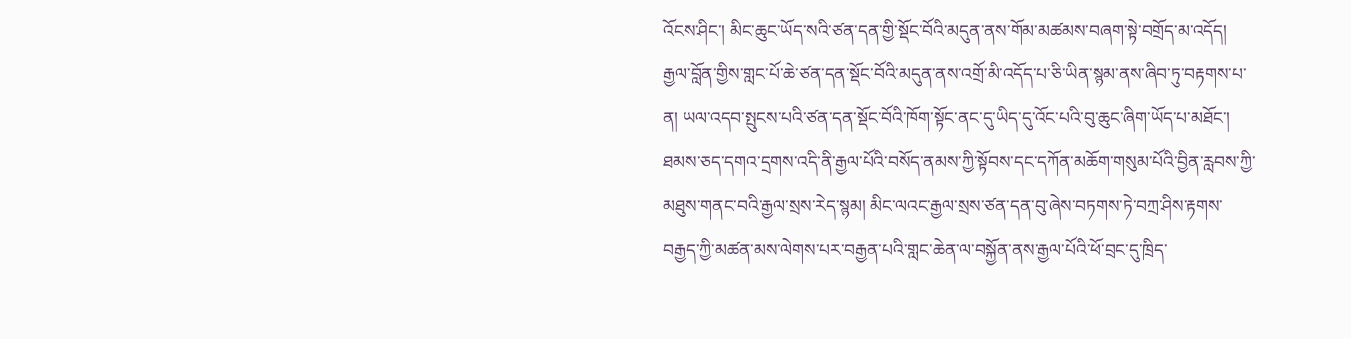འོངས་ཤིང་། མིང་ཆུང་ཡོད་སའི་ཙན་དན་གྱི་སྡོང་བོའི་མདུན་ནས་གོམ་མཚམས་བཞག་སྟེ་བགྲོད་མ་འདོད། རྒྱལ་བློན་གྱིས་གླང་པོ་ཆེ་ཙན་དན་སྡོང་བོའི་མདུན་ནས་འགྲོ་མི་འདོད་པ་ཅི་ཡིན་སྙམ་ནས་ཞིབ་ཏུ་བརྟགས་པ་ན། ཡལ་འདབ་སྤུངས་པའི་ཙན་དན་སྡོང་བོའི་ཁོག་སྟོང་ནང་དུ་ཡིད་དུ་འོང་པའི་བུ་ཆུང་ཞིག་ཡོད་པ་མཐོང་། ཐམས་ཅད་དགའ་དྲགས་འདི་ནི་རྒྱལ་པོའི་བསོད་ནམས་ཀྱི་སྟོབས་དང་དཀོན་མཆོག་གསུམ་པོའི་བྱིན་རླབས་ཀྱི་མཐུས་གནང་བའི་རྒྱལ་སྲས་རེད་སྙམ། མིང་ལའང་རྒྱལ་སྲས་ཙན་དན་བུ་ཞེས་བཏགས་ཏེ་བཀྲ་ཤིས་རྟགས་བརྒྱད་ཀྱི་མཚན་མས་ལེགས་པར་བརྒྱན་པའི་གླང་ཆེན་ལ་བསྐྱོན་ནས་རྒྱལ་པོའི་ཕོ་བྲང་དུ་ཁྲིད་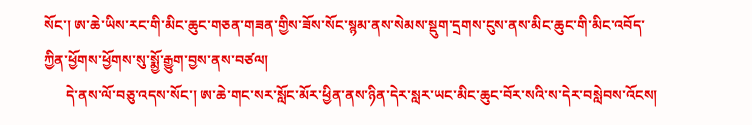སོང་། ཨ་ཆེ་ཡིས་རང་གི་མིང་ཆུང་གཅན་གཟན་གྱིས་ཟོས་སོང་སྙམ་ནས་སེམས་སྡུག་དྲགས་ངུས་ནས་མིང་ཆུང་གི་མིང་འབོད་ཀྱིན་ཕྱོགས་ཕྱོགས་སུ་སྨྱོ་རྒྱུག་བྱས་ནས་བཙལ།
      དེ་ནས་ལོ་བཅུ་འདས་སོང་། ཨ་ཆེ་གང་སར་སློང་མོར་ཕྱིན་ནས་ཉིན་དེར་སླར་ཡང་མིང་ཆུང་བོར་སའི་ས་དེར་བསླེབས་འོངས།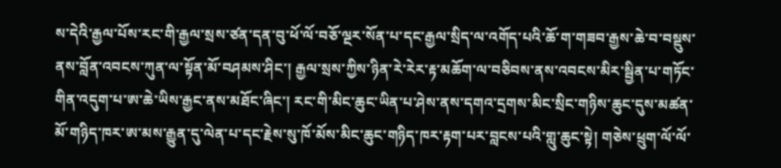ས་དེའི་རྒྱལ་པོས་རང་གི་རྒྱལ་སྲས་ཙན་དན་བུ་ཕོ་ལོ་བཅོ་ལྔར་སོན་པ་དང་རྒྱལ་སྲིད་ལ་འགོད་པའི་ཆོ་ག་གཟབ་རྒྱས་ཆེ་བ་བསྡུས་ནས་བློན་འབངས་ཀུན་ལ་སྟོན་མོ་བཤམས་ཤིང་། རྒྱལ་སྲས་ཀྱིས་ཉིན་རེ་རེར་རྟ་མཆོག་ལ་བཅིབས་ནས་འབངས་མིར་སྦྱིན་པ་གཏོང་གིན་འདུག་པ་ཨ་ཆེ་ཡིས་རྒྱང་ནས་མཐོང་ཞིང་། རང་གི་མིང་ཆུང་ཡིན་པ་ཤེས་ནས་དགའ་དྲགས་མིང་སྲིང་གཉིས་ཆུང་དུས་མཚན་མོ་གཉིད་ཁར་ཨ་མས་རྒྱུན་དུ་ལེན་པ་དང་རྗེས་སུ་ཁོ་མོས་མིང་ཆུང་གཉིད་ཁར་རྟག་པར་བླངས་པའི་གླུ་ཆུང་སྟེ། གཅེས་ཕྲུག་ལོ་ལོ་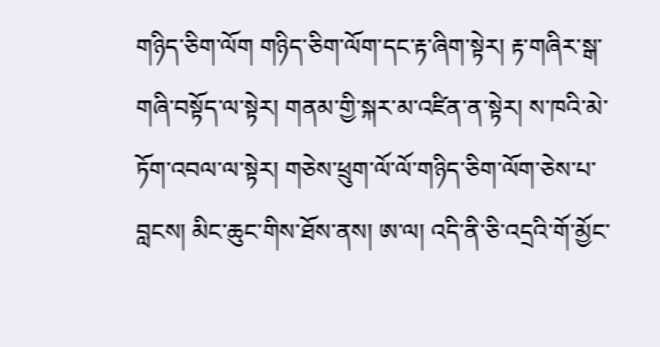གཉིད་ཅིག་ལོག གཉིད་ཅིག་ལོག་དང་རྟ་ཞིག་སྟེར། རྟ་གཞིར་སྒ་གཞི་བསྟོད་ལ་སྟེར། གནམ་གྱི་སྐར་མ་འཛིན་ན་སྟེར། ས་ཁའི་མེ་ཏོག་འབལ་ལ་སྟེར། གཅེས་ཕྲུག་ལོ་ལོ་གཉིད་ཅིག་ལོག་ཅེས་པ་བླངས། མིང་ཆུང་གིས་ཐོས་ནས། ཨ་ལ། འདི་ནི་ཅི་འདྲའི་གོ་མྱོང་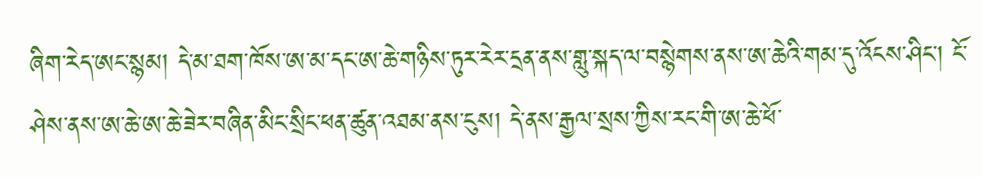ཞིག་རེད་ཨང་སྙམ། དེ་མ་ཐག་ཁོས་ཨ་མ་དང་ཨ་ཆེ་གཉིས་ཏུར་རེར་དྲན་ནས་གླུ་སྐད་ལ་བསྙེགས་ནས་ཨ་ཆེའི་གམ་དུ་འོངས་ཤིང་། ངོ་ཤེས་ནས་ཨ་ཆེ་ཨ་ཆེ་ཟེར་བཞིན་མིང་སྲིང་ཕན་ཚུན་འཐམ་ནས་ངུས། དེ་ནས་རྒྱལ་སྲས་ཀྱིས་རང་གི་ཨ་ཆེ་ཕོ་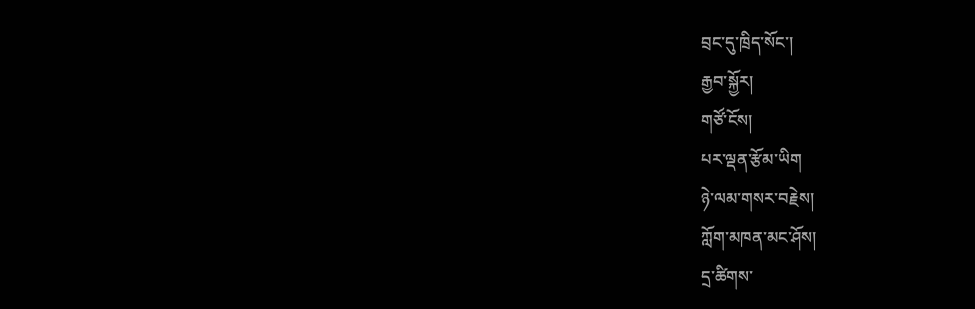བྲང་དུ་ཁྲིད་སོང་།
རྒྱབ་སྐྱོར།
གཙོ་ངོས།
པར་ལྡན་རྩོམ་ཡིག
ཉེ་ལམ་གསར་བརྗེས།
ཀློག་མཁན་མང་ཤོས།
དྲ་ཚིགས་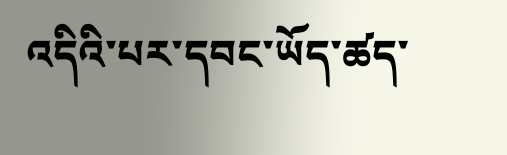འདིའི་པར་དབང་ཡོད་ཚད་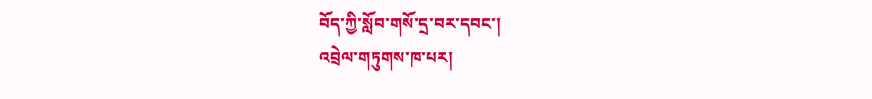བོད་ཀྱི་སློབ་གསོ་དྲ་བར་དབང་།
འབྲེལ་གཏུགས་ཁ་པར།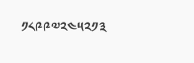༡༨༩༩༧༢༤༥༢༡༣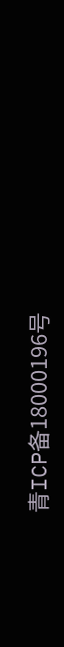青ICP备18000196号